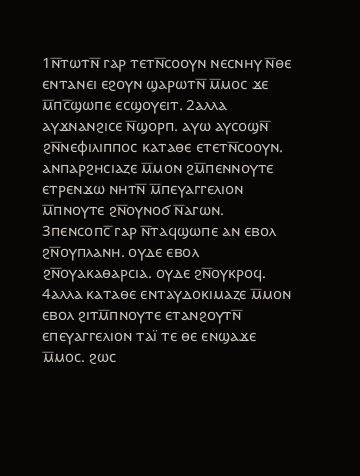1ⲛ̅ⲧⲱⲧⲛ̅ ⲅⲁⲣ ⲧⲉⲧⲛ̅ⲥⲟⲟⲩⲛ ⲛⲉⲥⲛⲏⲩ ⲛ̅ⲑⲉ ⲉⲛⲧⲁⲛⲉⲓ ⲉϩⲟⲩⲛ ϣⲁⲣⲱⲧⲛ̅ ⲙ̅ⲙⲟⲥ ϫⲉ ⲙ̅ⲡⲥ̅ϣⲱⲡⲉ ⲉⲥϣⲟⲩⲉⲓⲧ. 2ⲁⲗⲗⲁ ⲁⲩϫⲛⲁⲛϩⲓⲥⲉ ⲛ̅ϣⲟⲣⲡ. ⲁⲩⲱ ⲁⲩⲥⲟϣⲛ̅ ϩⲛ̅ⲛⲉⲫⲓⲗⲓⲡⲡⲟⲥ ⲕⲁⲧⲁⲑⲉ ⲉⲧⲉⲧⲛ̅ⲥⲟⲟⲩⲛ. ⲁⲛⲡⲁⲣϩⲏⲥⲓⲁⲍⲉ ⲙ̅ⲙⲟⲛ ϩⲙ̅ⲡⲉⲛⲛⲟⲩⲧⲉ ⲉⲧⲣⲉⲛϫⲱ ⲛⲏⲧⲛ̅ ⲙ̅ⲡⲉⲩⲁⲅⲅⲉⲗⲓⲟⲛ ⲙ̅ⲡⲛⲟⲩⲧⲉ ϩⲛ̅ⲟⲩⲛⲟϭ ⲛ̅ⲁⲅⲱⲛ. 3ⲡⲉⲛⲥⲟⲡⲥ̅ ⲅⲁⲣ ⲛ̅ⲧⲁϥϣⲱⲡⲉ ⲁⲛ ⲉⲃⲟⲗ ϩⲛ̅ⲟⲩⲡⲗⲁⲛⲏ. ⲟⲩⲇⲉ ⲉⲃⲟⲗ ϩⲛ̅ⲟⲩⲁⲕⲁⲑⲁⲣⲥⲓⲁ. ⲟⲩⲇⲉ ϩⲛ̅ⲟⲩⲕⲣⲟϥ. 4ⲁⲗⲗⲁ ⲕⲁⲧⲁⲑⲉ ⲉⲛⲧⲁⲩⲇⲟⲕⲓⲙⲁⲍⲉ ⲙ̅ⲙⲟⲛ ⲉⲃⲟⲗ ϩⲓⲧⲙ̅ⲡⲛⲟⲩⲧⲉ ⲉⲧⲁⲛϩⲟⲩⲧⲛ̅ ⲉⲡⲉⲩⲁⲅⲅⲉⲗⲓⲟⲛ ⲧⲁⲓ̈ ⲧⲉ ⲑⲉ ⲉⲛϣⲁϫⲉ ⲙ̅ⲙⲟⲥ. ϩⲱⲥ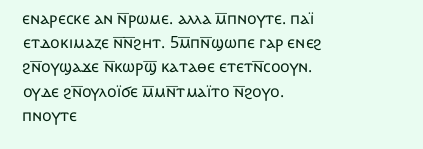ⲉⲛⲁⲣⲉⲥⲕⲉ ⲁⲛ ⲛ̅ⲣⲱⲙⲉ. ⲁⲗⲗⲁ ⲙ̅ⲡⲛⲟⲩⲧⲉ. ⲡⲁⲓ̈ ⲉⲧⲇⲟⲕⲓⲙⲁⲍⲉ ⲛ̅ⲛ̅ϩⲏⲧ. 5ⲙ̅ⲡⲛ̅ϣⲱⲡⲉ ⲅⲁⲣ ⲉⲛⲉϩ ϩⲛ̅ⲟⲩϣⲁϫⲉ ⲛ̅ⲕⲱⲣϣ̅ ⲕⲁⲧⲁⲑⲉ ⲉⲧⲉⲧⲛ̅ⲥⲟⲟⲩⲛ. ⲟⲩⲇⲉ ϩⲛ̅ⲟⲩⲗⲟⲓ̈ϭⲉ ⲙ̅ⲙⲛ̅ⲧⲙⲁⲓ̈ⲧⲟ ⲛ̅ϩⲟⲩⲟ. ⲡⲛⲟⲩⲧⲉ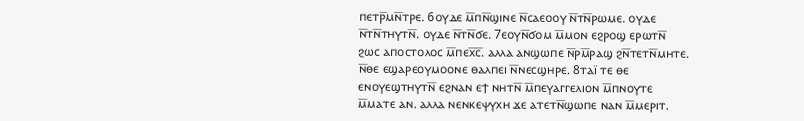ⲡⲉⲧⲣ̅ⲙⲛ̅ⲧⲣⲉ. 6ⲟⲩⲇⲉ ⲙ̅ⲡⲛ̅ϣⲓⲛⲉ ⲛ̅ⲥⲁⲉⲟⲟⲩ ⲛ̅ⲧⲛ̅ⲣⲱⲙⲉ. ⲟⲩⲇⲉ ⲛ̅ⲧⲛ̅ⲧⲏⲩⲧⲛ̅. ⲟⲩⲇⲉ ⲛ̅ⲧⲛ̅ϭⲉ. 7ⲉⲟⲩⲛ̅ϭⲟⲙ ⲙ̅ⲙⲟⲛ ⲉϩⲣⲟϣ ⲉⲣⲱⲧⲛ̅ ϩⲱⲥ ⲁⲡⲟⲥⲧⲟⲗⲟⲥ ⲙ̅ⲡⲉⲭ̅ⲥ̅. ⲁⲗⲗⲁ ⲁⲛϣⲱⲡⲉ ⲛ̅ⲣⲙ̅ⲣⲁϣ ϩⲛ̅ⲧⲉⲧⲛ̅ⲙⲏⲧⲉ. ⲛ̅ⲑⲉ ⲉϣⲁⲣⲉⲟⲩⲙⲟⲟⲛⲉ ⲑⲁⲗⲡⲉⲓ ⲛ̅ⲛⲉⲥϣⲏⲣⲉ. 8ⲧⲁⲓ̈ ⲧⲉ ⲑⲉ ⲉⲛⲟⲩⲉϣⲧⲏⲩⲧⲛ̅ ⲉϩⲛⲁⲛ ⲉϯ ⲛⲏⲧⲛ̅ ⲙ̅ⲡⲉⲩⲁⲅⲅⲉⲗⲓⲟⲛ ⲙ̅ⲡⲛⲟⲩⲧⲉ ⲙ̅ⲙⲁⲧⲉ ⲁⲛ. ⲁⲗⲗⲁ ⲛⲉⲛⲕⲉⲯⲩⲭⲏ ϫⲉ ⲁⲧⲉⲧⲛ̅ϣⲱⲡⲉ ⲛⲁⲛ ⲙ̅ⲙⲉⲣⲓⲧ.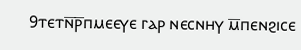9ⲧⲉⲧⲛ̅ⲣ̅ⲡⲙⲉⲉⲩⲉ ⲅⲁⲣ ⲛⲉⲥⲛⲏⲩ ⲙ̅ⲡⲉⲛϩⲓⲥⲉ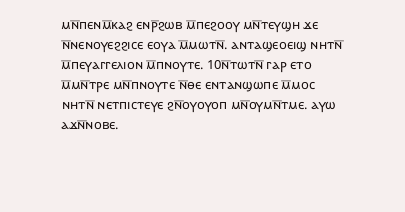ⲙⲛ̅ⲡⲉⲛⲙ̅ⲕⲁϩ ⲉⲛⲣ̅ϩⲱⲃ ⲙ̅ⲡⲉϩⲟⲟⲩ ⲙⲛ̅ⲧⲉⲩϣⲏ ϫⲉ ⲛ̅ⲛⲉⲛⲟⲩⲉϩϩⲓⲥⲉ ⲉⲟⲩⲁ ⲙ̅ⲙⲱⲧⲛ̅. ⲁⲛⲧⲁϣⲉⲟⲉⲓϣ ⲛⲏⲧⲛ̅ ⲙ̅ⲡⲉⲩⲁⲅⲅⲉⲗⲓⲟⲛ ⲙ̅ⲡⲛⲟⲩⲧⲉ. 10ⲛ̅ⲧⲱⲧⲛ̅ ⲅⲁⲣ ⲉⲧⲟ ⲙ̅ⲙⲛ̅ⲧⲣⲉ ⲙⲛ̅ⲡⲛⲟⲩⲧⲉ ⲛ̅ⲑⲉ ⲉⲛⲧⲁⲛϣⲱⲡⲉ ⲙ̅ⲙⲟⲥ ⲛⲏⲧⲛ̅ ⲛⲉⲧⲡⲓⲥⲧⲉⲩⲉ ϩⲛ̅ⲟⲩⲟⲩⲟⲡ ⲙⲛ̅ⲟⲩⲙⲛ̅ⲧⲙⲉ. ⲁⲩⲱ ⲁϫⲛ̅ⲛⲟⲃⲉ.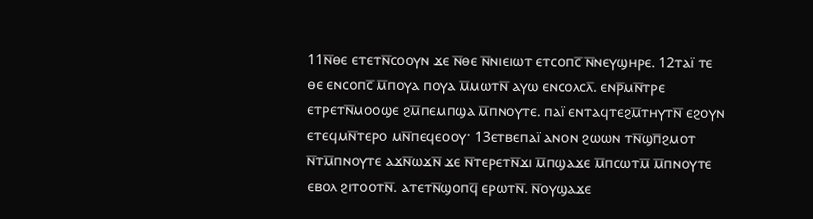11ⲛ̅ⲑⲉ ⲉⲧⲉⲧⲛ̅ⲥⲟⲟⲩⲛ ϫⲉ ⲛ̅ⲑⲉ ⲛ̅ⲛⲓⲉⲓⲱⲧ ⲉⲧⲥⲟⲡⲥ̅ ⲛ̅ⲛⲉⲩϣⲏⲣⲉ. 12ⲧⲁⲓ̈ ⲧⲉ ⲑⲉ ⲉⲛⲥⲟⲡⲥ̅ ⲙ̅ⲡⲟⲩⲁ ⲡⲟⲩⲁ ⲙ̅ⲙⲱⲧⲛ̅ ⲁⲩⲱ ⲉⲛⲥⲟⲗⲥⲗ̅. ⲉⲛⲣ̅ⲙⲛ̅ⲧⲣⲉ ⲉⲧⲣⲉⲧⲛ̅ⲙⲟⲟϣⲉ ϩⲙ̅ⲡⲉⲙⲡϣⲁ ⲙ̅ⲡⲛⲟⲩⲧⲉ. ⲡⲁⲓ̈ ⲉⲛⲧⲁϥⲧⲉϩⲙ̅ⲧⲏⲩⲧⲛ̅ ⲉϩⲟⲩⲛ ⲉⲧⲉϥⲙⲛ̅ⲧⲉⲣⲟ ⲙⲛ̅ⲡⲉϥⲉⲟⲟⲩ· 13ⲉⲧⲃⲉⲡⲁⲓ̈ ⲁⲛⲟⲛ ϩⲱⲱⲛ ⲧⲛ̅ϣⲡ̅ϩⲙⲟⲧ ⲛ̅ⲧⲙ̅ⲡⲛⲟⲩⲧⲉ ⲁϫⲛ̅ⲱϫⲛ̅ ϫⲉ ⲛ̅ⲧⲉⲣⲉⲧⲛ̅ϫⲓ ⲙ̅ⲡϣⲁϫⲉ ⲙ̅ⲡⲥⲱⲧⲙ̅ ⲙ̅ⲡⲛⲟⲩⲧⲉ ⲉⲃⲟⲗ ϩⲓⲧⲟⲟⲧⲛ̅. ⲁⲧⲉⲧⲛ̅ϣⲟⲡϥ̅ ⲉⲣⲱⲧⲛ̅. ⲛ̅ⲟⲩϣⲁϫⲉ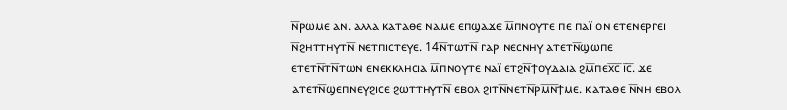ⲛ̅ⲣⲱⲙⲉ ⲁⲛ. ⲁⲗⲗⲁ ⲕⲁⲧⲁⲑⲉ ⲛⲁⲙⲉ ⲉⲡϣⲁϫⲉ ⲙ̅ⲡⲛⲟⲩⲧⲉ ⲡⲉ ⲡⲁⲓ̈ ⲟⲛ ⲉⲧⲉⲛⲉⲣⲅⲉⲓ ⲛ̅ϩⲏⲧⲧⲏⲩⲧⲛ̅ ⲛⲉⲧⲡⲓⲥⲧⲉⲩⲉ. 14ⲛ̅ⲧⲱⲧⲛ̅ ⲅⲁⲣ ⲛⲉⲥⲛⲏⲩ ⲁⲧⲉⲧⲛ̅ϣⲱⲡⲉ ⲉⲧⲉⲧⲛ̅ⲧⲛ̅ⲧⲱⲛ ⲉⲛⲉⲕⲕⲗⲏⲥⲓⲁ ⲙ̅ⲡⲛⲟⲩⲧⲉ ⲛⲁⲓ̈ ⲉⲧϩⲛ̅ϯⲟⲩⲇⲁⲓⲁ ϩⲙ̅ⲡⲉⲭ̅ⲥ̅ ⲓ̅ⲥ̅. ϫⲉ ⲁⲧⲉⲧⲛ̅ϣⲉⲡⲛⲉⲩϩⲓⲥⲉ ϩⲱⲧⲧⲏⲩⲧⲛ̅ ⲉⲃⲟⲗ ϩⲓⲧⲛ̅ⲛⲉⲧⲛ̅ⲣⲙ̅ⲛ̅ϯⲙⲉ. ⲕⲁⲧⲁⲑⲉ ⲛ̅ⲛⲏ ⲉⲃⲟⲗ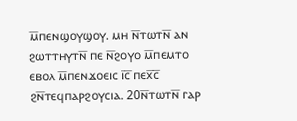ⲙ̅ⲡⲉⲛϣⲟⲩϣⲟⲩ. ⲙⲏ ⲛ̅ⲧⲱⲧⲛ̅ ⲁⲛ ϩⲱⲧⲧⲏⲩⲧⲛ̅ ⲡⲉ ⲛ̅ϩⲟⲩⲟ ⲙ̅ⲡⲉⲙⲧⲟ ⲉⲃⲟⲗ ⲙ̅ⲡⲉⲛϫⲟⲉⲓⲥ ⲓ̅ⲥ̅ ⲡⲉⲭ̅ⲥ̅ ϩⲛ̅ⲧⲉϥⲡⲁⲣϩⲟⲩⲥⲓⲁ. 20ⲛ̅ⲧⲱⲧⲛ̅ ⲅⲁⲣ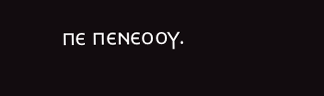ⲡⲉ ⲡⲉⲛⲉⲟⲟⲩ.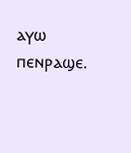ⲁⲩⲱ ⲡⲉⲛⲣⲁϣⲉ.